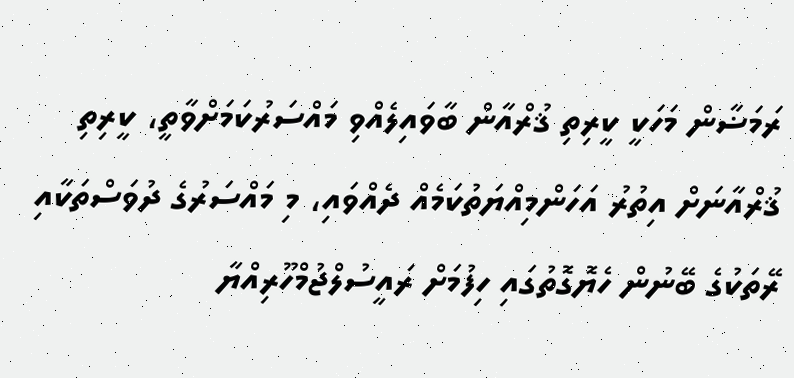ރަމަޟާން މަހަކީ ކީރިތި ޤުރްއާން ބާވައިލެއްވި މައްސަރުކަމަށްވާތީ، ކީރިތި ޤުރްއާނަށް އިތުރު އަހަންމިއްޔަތުކަމެއް ދެއްވައި، މި މައްސަރުގެ ދުވަސްތަކާއި ރޭތަކުގެ ބޭނުން ހެޔޮގޮތުގައި ހިފުމަށް ރައީސުލްޖުމްހޫރިއްޔާ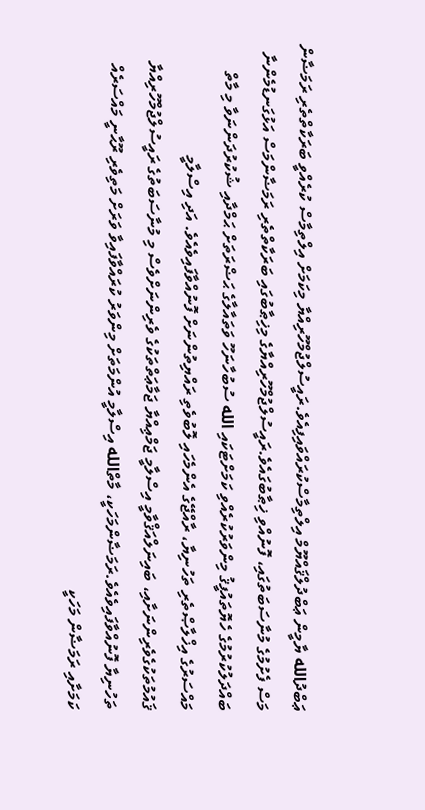ޢަބްދުالله ޔާމީން ޢަބްދުލްޤައްޔޫމް އިލްތިމާސްކުރައްވައިފިއެވެ.ރައީސުލްޖުމްހޫރިއްޔާ މިކަމަށް އިލްތިމާސް ކުރެއްވީ ބަރަކާތްތެރި ރަމަޟާން މަސް ފެށުމުގެ މުނާސަބަތުގައި، ފޮނުއްވި ޚިޠާބުގައެވެ.ރައީސުލްޖުމްހޫރިއްޔާގެ މިޚިޠާބުގައި ބަރަކާތްތެރި ރަމަޟާންމަސް އަޅުގަނޑުމެންނާ ބައްދަލުކުރުމުގެ ހެޔޮތައުފީޤު މިންވަރުކުރެއްވި ކަމަށްޓަކައި الله ސުބުހާނަހޫ ވަތައާލާގެ ޙަޟްރަތަށް ޙަމްދާއި ޝުކުރުދަންނަވާ މި މާތް މައްސަރުގެ އިޚްލާޞްތެރި ތަހުނިޔާ، ރާއްޖޭގެ އެންމެހައި ލޮބުވެތި ރައްޔިތުންނަށް ފޮނުއްވާފައިވެއެވެ. އަދި އިސްލާމީ ޤައުމުތަކުގެވެރިންނަށާއި، ބައިނަލްއަޤްވާމީ އިސްލާމީ ޖަމްޢިއްޔާ ޖަމާޢަތްތަކުގެ ވެރިންނަށްވެސް މި މުނާސަބަތުގެ ރައީސުލްޖުމްހޫރިއްޔާ ތަހުނިޔާ ފޮނުއްވާފައިވެއެވެ.ރަމަޟާންމަހަކީ، މާތްالله އިސްލާމީ އުންމަތަށް މިންވަރު ކުރައްވާފައިވާ ވަރަށް މަތިވެރި ރޫޙާނީ މައްސަރެއް ކަމަށާއި ރަމަޟާން މަހަކީ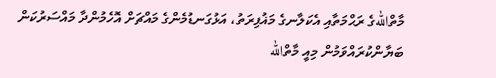މާތްاللهގެ ރަޙްމަތާއި އެކަލާނގެ މަޣުފިރަތު، އަޅުގަނޑުމެންގެ މައްޗަށް އޮހެމުންދާ މައްސަރުކަން ބަޔާންކުރައްވަމުން މިއީ މާތްالله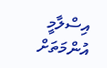އިސްލާމީ އުންމަތަށް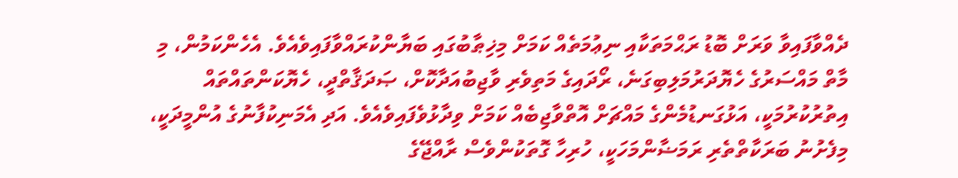ދެއްވާފައިވާ ވަރަށް ބޮޑު ރަޙްމަތަކާއި ނިޢުމަތެއް ކަމަށް މިޚިޠާބުގައި ބަޔާންކުރައްވާފައިވެއެވެ. އެހެންކަމުން، މި މާތް މައްސަރުގެ ހެޔޮދަރުމަލިބިގަނެ، ރޯދައިގެ މަތިވެރި ވާޖިބުއަދާކޮށް، ޞަދަޤާތްދީ، ހެޔޮކަންތައްތައް އިތުރުކުރުމަކީ، އަޅުގަނޑުމެންގެ މައްޗަށް އޮތްވާޖިބެއް ކަމަށް ވިދާޅުވެފައިވެއެވެ. އަދި އެމަނިކުފާނުގެ އުންމީދަކީ، މިފެށުނު ބަރަކާތްތެރި ރަމަޟާންމަހަކީ، ހުރިހާ ގޮތަކުންވެސް ރާއްޖޭގެ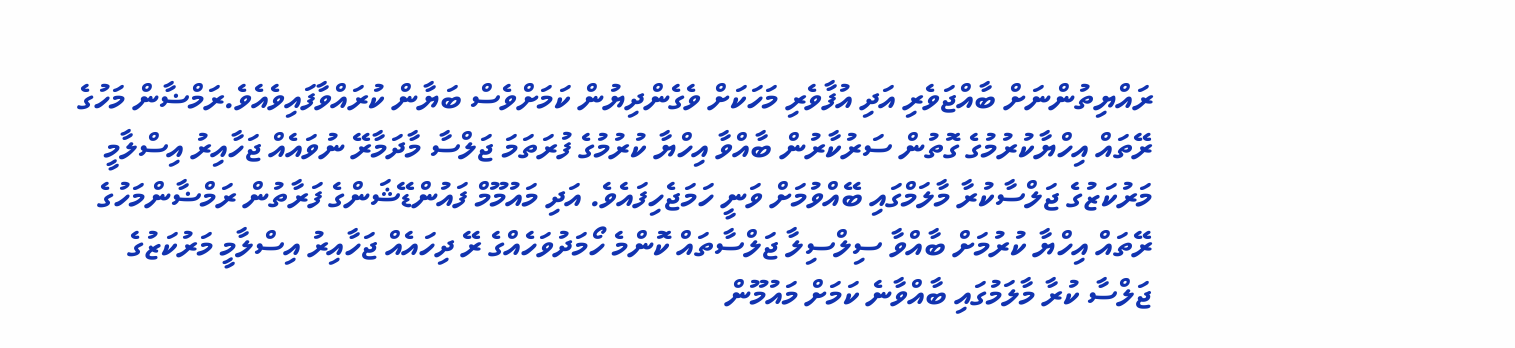ރައްޔިތުންނަށް ބާއްޖަވެރި އަދި އުފާވެރި މަހަކަށް ވެގެންދިޔުން ކަމަށްވެސް ބަޔާން ކުރައްވާފައިވެއެވެ.ރަމްޟާން މަހުގެ ރޭތައް އިހްޔާކުރުމުގެ ގޮތުން ސަރުކާރުން ބާއްވާ އިހްޔާ ކުރުމުގެ ފުރަތަމަ ޖަލްސާ މާދަމާރޭ ނުވައެއް ޖަހާއިރު އިސްލާމީ މަރުކަޒުގެ ޖަލްސާކުރާ މާލަމްގައި ބޭއްވުމަށް ވަނީ ހަމަޖެހިފައެވެ. އަދި މައުމޫމް ފައުންޑޭޝަންގެ ފަރާތުން ރަމްޟާންމަހުގެ ރޭތައް އިހްޔާ ކުރުމަށް ބާއްވާ ސިލްސިލާ ޖަލްސާތައް ކޮންމެ ހޯމަދުވަހެއްގެ ރޭ ދިހައެއް ޖަހާއިރު އިސްލާމީ މަރުކަޒުގެ ޖަލްސާ ކުރާ މާލަމުގައި ބާއްވާނެ ކަމަށް މައުމޫން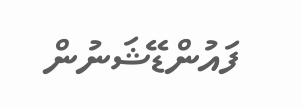ފައުންޑޭޝަނުން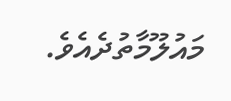މައުލޫމާތުދެއެވެ.